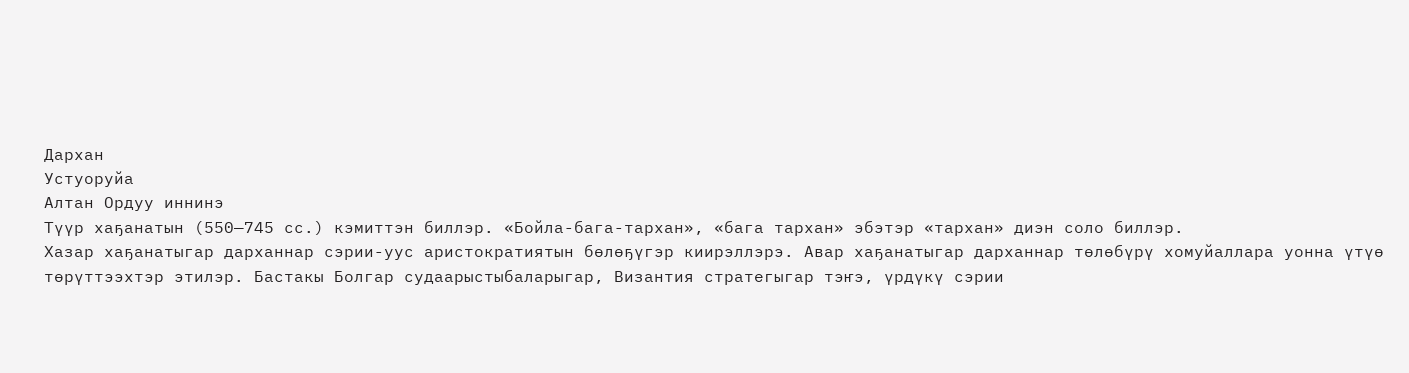Дархан
Устуоруйа
Алтан Ордуу иннинэ
Түүр хаҕанатын (550—745 сс.) кэмиттэн биллэр. «Бойла-бага-тархан», «бага тархан» эбэтэр «тархан» диэн соло биллэр.
Хазар хаҕанатыгар дарханнар сэрии-уус аристократиятын бөлөҕүгэр киирэллэрэ. Авар хаҕанатыгар дарханнар төлөбүрү хомуйаллара уонна үтүө төрүттээхтэр этилэр. Бастакы Болгар судаарыстыбаларыгар, Византия стратегыгар тэҥэ, үрдүкү сэрии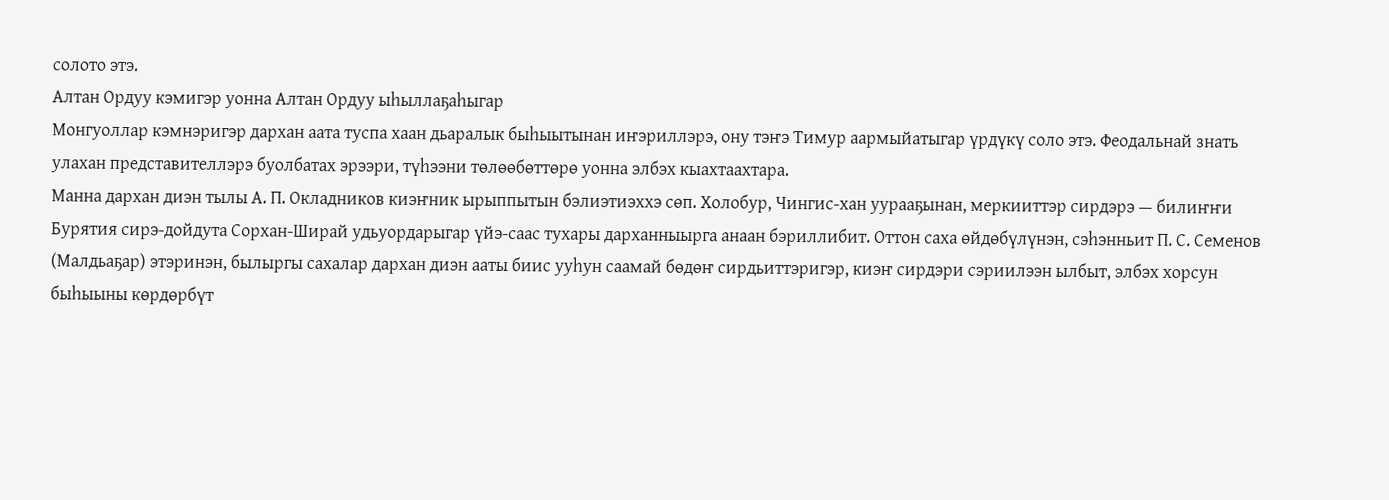солото этэ.
Алтан Ордуу кэмигэр уонна Алтан Ордуу ыһыллаҕаһыгар
Монгуоллар кэмнэригэр дархан аата туспа хаан дьаралык быһыытынан иҥэриллэрэ, ону тэҥэ Тимур аармыйатыгар үрдүкү соло этэ. Феодальнай знать улахан представителлэрэ буолбатах эрээри, түһээни төлөөбөттөрө уонна элбэх кыахтаахтара.
Манна дархан диэн тылы А. П. Окладников киэҥник ырыппытын бэлиэтиэххэ сөп. Холобур, Чингис-хан уурааҕынан, меркииттэр сирдэрэ — билиҥҥи Бурятия сирэ-дойдута Сорхан-Ширай удьуордарыгар үйэ-саас тухары дарханныырга анаан бэриллибит. Оттон саха өйдөбүлүнэн, сэһэнньит П. С. Семенов (Малдьаҕар) этэринэн, былыргы сахалар дархан диэн ааты биис ууһун саамай бөдөҥ сирдьиттэригэр, киэҥ сирдэри сэриилээн ылбыт, элбэх хорсун быһыыны көрдөрбүт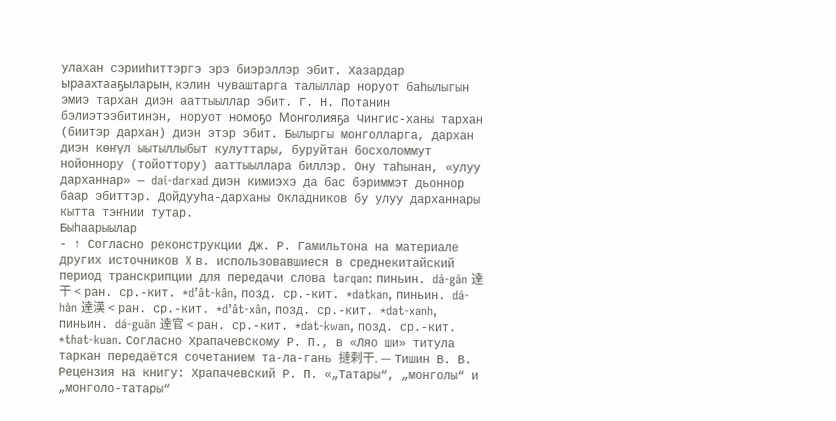улахан сэрииһиттэргэ эрэ биэрэллэр эбит. Хазардар ыраахтааҕыларын, кэлин чуваштарга талыллар норуот баһылыгын эмиэ тархан диэн ааттыыллар эбит. Г. Н. Потанин бэлиэтээбитинэн, норуот номоҕо Монголияҕа Чингис-ханы тархан (биитэр дархан) диэн этэр эбит. Былыргы монголларга, дархан диэн көҥүл ыытыллыбыт кулуттары, буруйтан босхоломмут нойоннору (тойоттору) ааттыыллара биллэр. Ону таһынан, «улуу дарханнар» — dai-darxad диэн кимиэхэ да бас бэриммэт дьоннор баар эбиттэр. Дойдууһа-дарханы Окладников бу улуу дарханнары кытта тэҥнии тутар.
Быһаарыылар
- ↑ Согласно реконструкции Дж. Р. Гамильтона на материале других источников X в. использовавшиеся в среднекитайский период транскрипции для передачи слова tarqan: пиньин. dá-gān 達干 < ран. ср.-кит. *d’ât-kân, позд. ср.-кит. *datkan, пиньин. dá-hàn 達漢 < ран. ср.-кит. *d’ât-xân, позд. ср.-кит. *dat-xanh, пиньин. dá-guān 達官 < ран. ср.-кит. *dat-kwan, позд. ср.-кит. *tɦat-kuan. Согласно Храпачевскому Р. П., в «Ляо ши» титула таркан передаётся сочетанием та-ла-гань 撻剌干. — Тишин В. В. Рецензия на книгу: Храпачевский Р. П. «„Татары“, „монголы“ и „монголо-татары“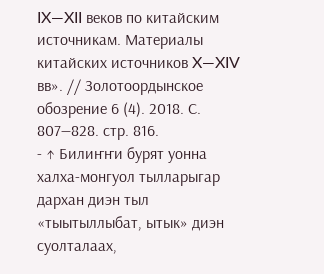IX—XII веков по китайским источникам. Материалы китайских источников X—XIV вв». // Золотоордынское обозрение 6 (4). 2018. С. 807—828. стр. 816.
- ↑ Билиҥҥи бурят уонна халха-монгуол тылларыгар дархан диэн тыл «тыытыллыбат, ытык» диэн суолталаах,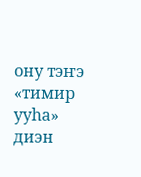ону тэҥэ «тимир ууһа» диэн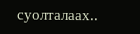суолталаах..